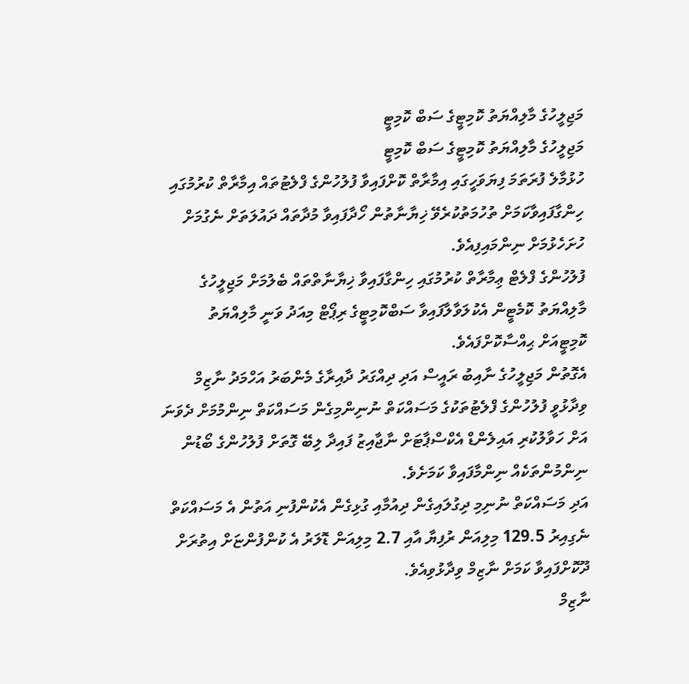މަޖިލީހުގެ މާލިއްޔަތު ކޮމިޓީގެ ސަބް ކޮމިޓީ
މަޖިލީހުގެ މާލިއްޔަތު ކޮމިޓީގެ ސަބް ކޮމިޓީ
ހުޅުމާލެ ފުރަތަމަ ފިޔަވަހީގައި އިމާރާތް ކޮށްފައިވާ ފުލުހުންގެ ފްލެޓުތައް އިމާރާތް ކުރުމުގައި ހިންގާފައިވާކަމަށް ތުހުމަތުކުރެވޭ ޚިޔާނާތުން ހޯދާފައިވާ މުދާތައް ދައުލަތަށް ނެގުމަށް ހުށަހެޅުމަށް ނިންމައިފިއެވެ.
ފުލުހުންގެ ފްލެޓް ޢިމާރާތް ކުރުމުގައި ހިންގާފައިވާ ޚިޔާނާތްތައް ބެލުމަށް މަޖިލީހުގެ މާލިއްޔަތު ކޮމެޓީން އެކުލަވާލާފައިވާ ސަބްކޮމިޓީގެ ރިޕޯޓް މިއަދު ވަނީ މާލިއްޔަތު ކޮމިޓީއަށް ޙިއްސާކޮށްފައެވެ.
އެގޮތުން މަޖިލީހުގެ ނާއިބު ރައީސް އަދި ދިއްގަރު ދާއިރާގެ މެންބަރު އަހްމަދު ނާޒިމް ވިދާޅުވީ ފުލުހުންގެ ފްލެޓުތަކުގެ މަސައްކަތް ނުނިންމިގެން މަސައްކަތް ނިންމުމަށް ދެވަނަ އަށް ހަވާލުކުރި އައިލެންޑް އެކްސްޕާޓަށް ނާޖާއިޒު ފައިދާ ލިބޭ ގޮތަށް ފުލުހުންގެ ބޯޑުން ނިންމުންތަކެއް ނިންމާފައިވާ ކަމަށެވެ.
އަދި މަސައްކަތް ނުނިމި ދިގުލައިގެން ދިއުމާއި ގުޅިގެން އެކުންފުނި އަތުން އެ މަސައްކަތް ނެގިއިރު 129.5 މިލިއަން ރުފިޔާ އާއި 2.7 މިލިއަން ޑޮލަރު އެ ކުންފުންޏަށް އިތުރަށް ދޫކޮށްފައިވާ ކަމަށް ނާޒިމް ވިދާޅުވިއެވެ.
ނާޒިމް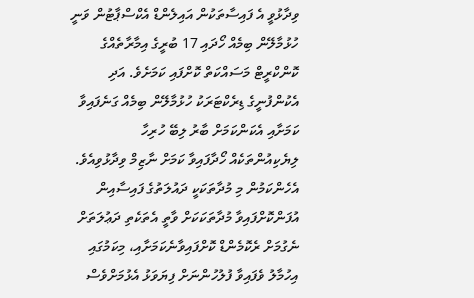ވިދާޅުވީ އެ ފައިސާތަކުން އައިލެންޑް އެކްސްޕާޓުން ވަނީ ހުޅުމާލޭން ބިމެއް ހޯދައި 17 ބުރީގެ އިމާރާތެއްގެ ކޮންކްރީޓް މަސައްކަތް ކޮށްފައި ކަމަށެވެ. އަދި އެކުންފުނީގެ ޑިރެކްޓަރަކު ހުޅުމާލޭން ބިމެއް ގަނެފައިވާ ކަމަށާއި އެކަންކަމަށް ބާރު ލިބޭ ހުރިހާ ލިޔެކިއުންތަކެއް ހޯދާފައިވާ ކަމަށް ނާޒިމް ވިދާޅުވިއެވެ.
އެހެންކަމުން މި މުދާތަކަކީ ދައުލަތުގެ ފައިސާއިން އުފަންކޮށްފައިވާ މުދާތަކަކަށް ވާތީ އެތަކެތި ދަޢުލަތަށް ނެގުމަށް ރެކޮމެންޑް ކޮށްފައިވާނެކަމަށާއި، މިކަމުގައި އިހުމާލު ވެފައިވާ ފުލުހުންނަށް ފިޔަވަޅު އެޅުމަށްވެސް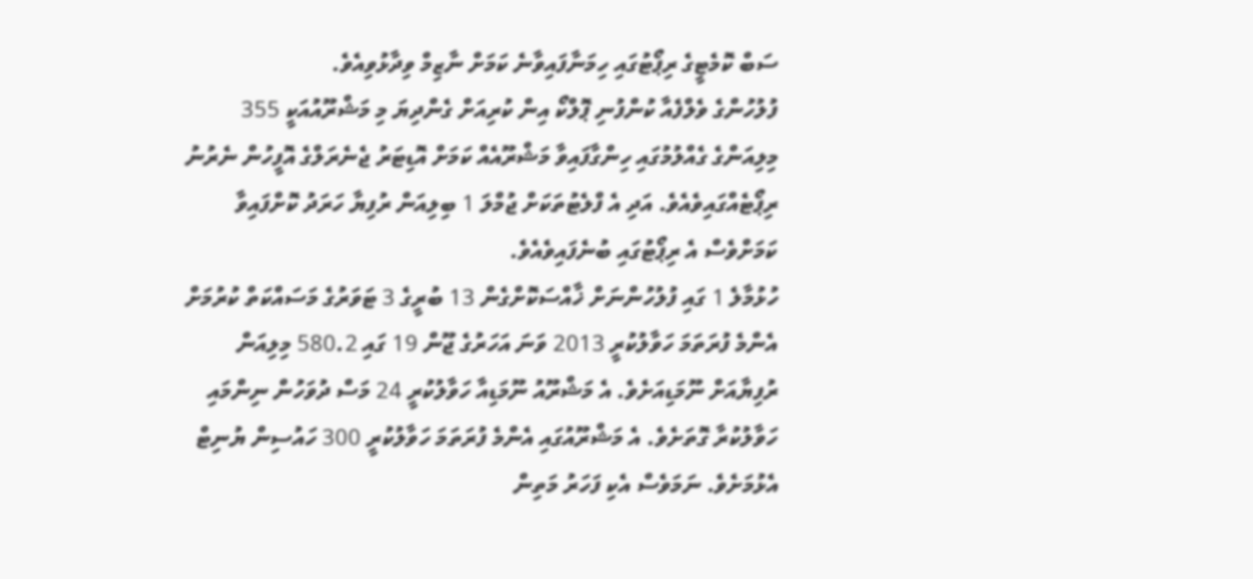ސަބް ކޮމެޓީގެ ރިޕޯޓުގައި ހިމަނާފައިވާނެ ކަމަށް ނާޒިމް ވިދާޅުވިއެވެ.
ފުލުހުންގެ ވެލްފެއާ ކުންފުނި ޕޮލްކޯ އިން ކުރިއަށް ގެންދިޔަ މި މަޝްރޫއުއަކީ 355 މިލިއަންގެ ގެއްލުމުގައި ހިންގާފައިވާ މަޝްރޫއެއް ކަމަށް އޮޑިޓަރު ޖެނެރަލްގެ އޮފީހުން ނެރުނު ރިޕޯޓެއްގައިވެއެވެ. އަދި އެ ފްލެޓުތަކަށް ޖުމްލަ 1 ބިލިއަން ރުފިޔާ ހަރަދު ކޮށްފައިވާ ކަމަށްވެސް އެ ރިޕޯޓުގައި ބުނެފައިވެއެވެ.
ހުޅުމާލެ 1 ގައި ފުލުހުންނަށް ޚާއްސަކޮށްގެން 13 ބުރީގެ 3 ޓަވަރުގެ މަސައްކަތް ކުރުމަށް އެންމެ ފުރަތަމަ ހަވާލުކުރީ 2013 ވަނަ އަހަރުގެ ޖޫން 19 ގައި 580.2 މިލިއަން ރުފިޔާއަށް ނޫމަޑިއަށެވެ. އެ މަޝްރޫއު ނޫމަޑިއާ ހަވާލުކުރީ 24 މަސް ދުވަހުން ނިންމައި ހަވާލުކުރާ ގޮތަށެވެ. އެ މަޝްރޫއުގައި އެންމެ ފުރަތަމަ ހަވާލުކުރީ 300 ހައުސިން ޔުނިޓް އެޅުމަށެވެ. ނަމަވެސް އެކި ފަހަރު މަތިން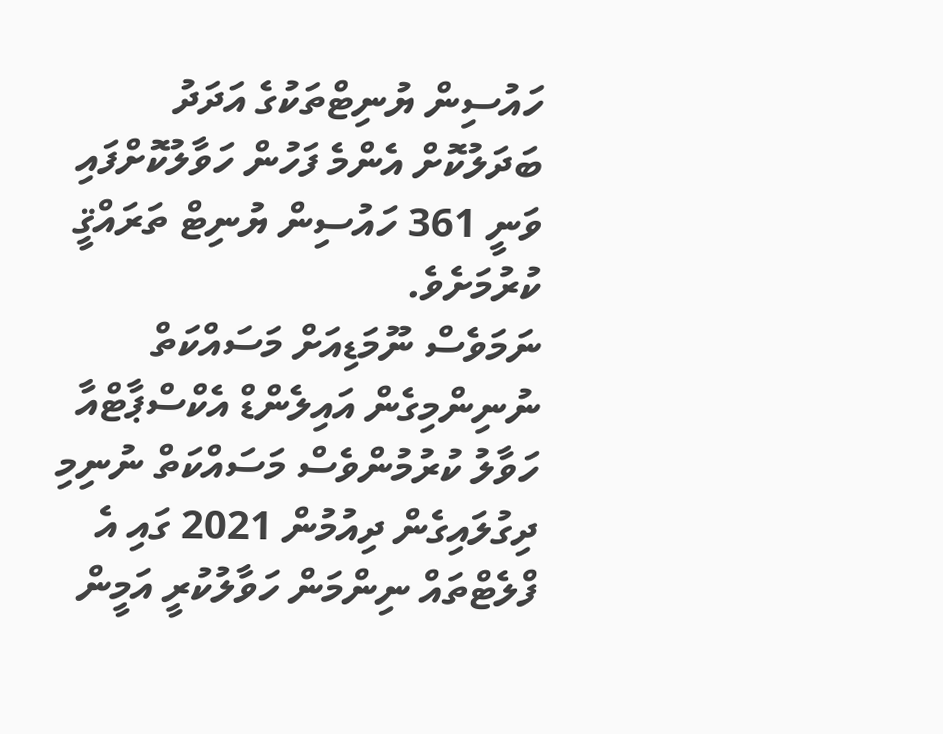ހައުސިން ޔުނިޓްތަކުގެ އަދަދު ބަދަލުކޮށް އެންމެ ފަހުން ހަވާލުކޮށްފައި ވަނީ 361 ހައުސިން ޔުނިޓް ތަރައްޤީ ކުރުމަށެވެ.
ނަމަވެސް ނޫމަޑިއަށް މަސައްކަތް ނުނިންމިގެން އައިލެންޑް އެކްސްޕާޓްއާ ހަވާލު ކުރުމުންވެސް މަސައްކަތް ނުނިމި ދިގުލައިގެން ދިއުމުން 2021 ގައި އެ ފްލެޓްތައް ނިންމަން ހަވާލުކުރީ އަމީން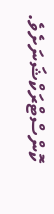ކޮންސްޓްރަކްޝަނަށެވެ.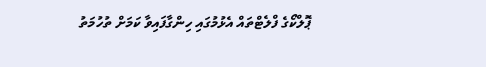ޕޮލްކޯގެ ފްލެޓްތައް އެޅުމުގައި ހިންގާފައިވާ ކަމަށް ތުހުމަތު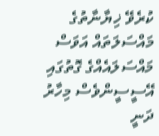ކުރެވޭ ޚިޔާނާތުގެ މައްސަލަތައް އަވަސް މައްސަލައެއްގެ ގޮތުގައި އޭސީސީންވެސް މިހާރު ދަނީ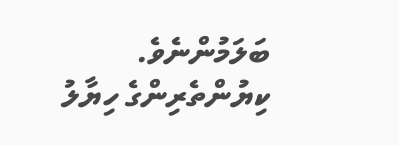ބަލަމުންނެވެ.
ކިޔުންތެރިންގެ ހިޔާލު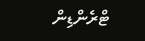ޓްރެންޑިން